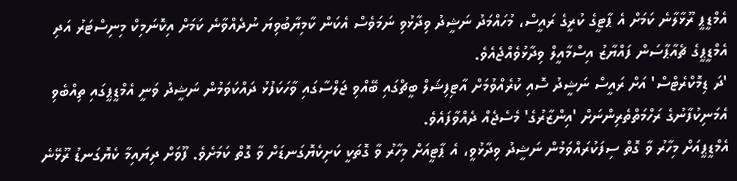އެމްޑީޕީ ރޫޅާލާނެ ކަމަށް އެ ޕާޓީގެ ކުރީގެ ރައީސް، މުހައްމަދު ނަޝީދު ވިދާޅުވި ނަމަވެސް އެކަން ކާމިޔާބުވިޔަ ނުދެއްވާނެ ކަމަށް އިކޮނަމިކް މިނިސްޓަރު އަދި އެމްޑީޕީގެ ޗެއާޕާސަން ފައްޔާޒު އިސްމާއީލް ވިދާޅުވެއްޖެއެވެ.
'ދަ ޑިމޮކްރެޓްސް' އަށް ރައީސް ނަޝީދު ސޮއި ކުރެއްވުމަށް އާޓިފިޝަލް ބީޗްގައި ބޭއްވި ޖަލްސާގައި ވާހަކަފުޅު ދައްކަވަމުން ނަޝީދު ވަނީ އެމްޑީޕީގައި ތިއްބެވި އެމަނިކުފާނުގެ ރަހްމަތްތެރިންނަށް 'އިންޒާރުގެ' މެސެޖެއް ދެއްވާފައެވެ.
އެމްޑީޕީއަށް މިހާރު ވާ ގޮތް ސިފަކުރައްވަމުން ނަޝީދު ވިދާޅުވީ، އެ ޕާޓީއަށް މިހާރު ވާ ގޮތަކީ ކަށިކެޔޮގަނޑަށް ވާ ގޮތް ކަމަށެވެ. ފޫވަށް ދިޔައިމާ ކެޔޮގަނޑު ރޫޅޭނެ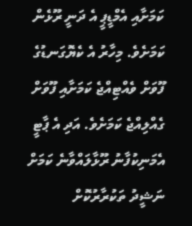ކަމަށާއި އެމްޑީޕީ އެ ދަނީ ރޫޅެން ކަމަށެވެ. މިހާރު އެ ކެޔޮގަނޑުގެ ފޫވަށް ވެއްޓިއްޖެ ކަމަށާއި ފޫވަށް ގެއްލިއްޖެ ކަމަށެވެ. އަދި އެ ޕާޓީ އެމަނިކުފާނު ރޫޅާލައްވާނެ ކަމަށް ނަޝީދު ތަކުރާރުކޮށް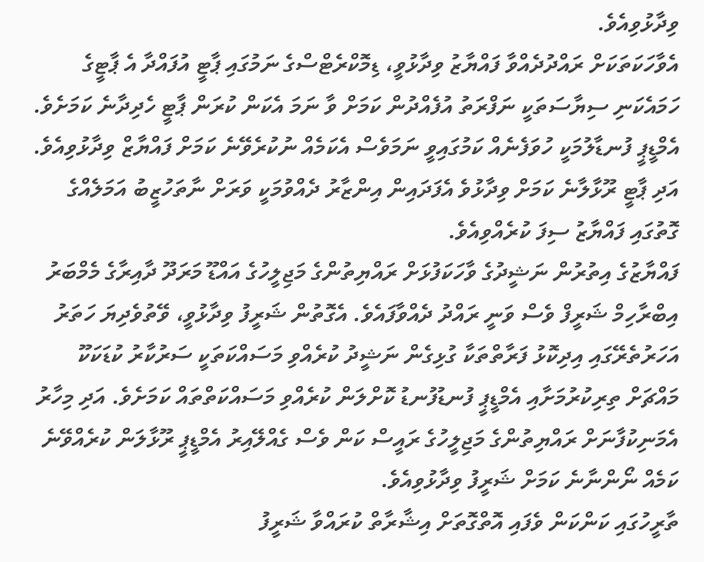ވިދާޅުވިއެވެ.
އެވާހަކަތަކަށް ރައްދުދެއްވާ ފައްޔާޒު ވިދާޅުވީ، ޑިމޮކްރެޓްސްގެ ނަމުގައި ޕާޓީ އުފައްދާ އެ ޕާޓީގެ ހަމައެކަނި ސިޔާސަތަކީ ނަފްރަތު އުފެއްދުން ކަމަށް ވާ ނަމަ އެކަން ކުރަން ޕާޓީ ހެދިދާނެ ކަމަށެވެ. އެމްޑީޕީ ފުނޑާލުމަކީ ހުވަފެނެއް ކަމުގައިވީ ނަމަވެސް އެކަމެއް ނުކުރެވޭނެ ކަމަށް ފައްޔާޒް ވިދާޅުވިއެވެ.
އަދި ޕާޓީ ރޫޅާލާނެ ކަމަށް ވިދާޅުވެ އެފަދައިން އިންޒާރު ދެއްވުމަކީ ވަރަށް ނާތަހުޒީބު އަމަލެއްގެ ގޮތުގައި ފައްޔާޒު ސިފަ ކުރެއްވިއެވެ.
ފައްޔާޒުގެ އިތުރުން ނަޝީދުގެ ވާހަކަފުޅަށް ރައްޔިތުންގެ މަޖިލީހުގެ އައްޑޫ މަރަދޫ ދާއިރާގެ މެމްބަރު އިބްރާހިމް ޝަރީފް ވެސް ވަނީ ރައްދު ދެއްވާފައެވެ. އެގޮތުން ޝަރީފު ވިދާޅުވީ، ވޭތުވެދިޔަ ހަތަރު އަހަރުތެރޭގައި އިދިކޮޅު ފަރާތްތަކާ ގުޅިގެން ނަޝީދު ކުރެއްވި މަސައްކަތަކީ ސަރުކާރު ކުޑަކަކޫ މައްޗަށް ތިރިކުރުމަށާއި އެމްޑީޕީ ފުނޑުފުނޑު ކޮށްލަން ކުރެއްވި މަސައްކަތްތައް ކަމަށެވެ. އަދި މިހާރު އެމަނިކުފާނަށް ރައްޔިތުންގެ މަޖިލީހުގެ ރައީސް ކަން ވެސް ގެއްލޭއިރު އެމްޑީޕީ ރޫޅާލަން ކުރެއްވޭނެ ކަމެއް ނޯންނާނެ ކަމަށް ޝަރީފު ވިދާޅުވިއެވެ.
ތާރީހުގައި ކަންކަން ވެފައި އޮތްގޮތަށް އިޝާރާތް ކުރައްވާ ޝަރީފު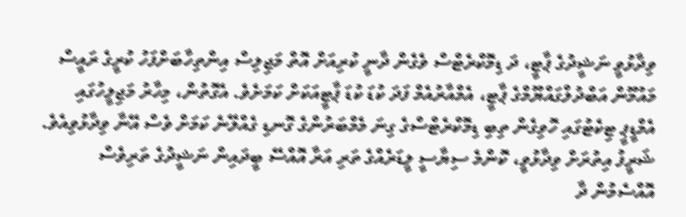ވިދާޅުވީ ނަޝީދުގެ ޕާޓީ، ދަ ޑިމޮކްރެޓްސް ވެގެން ދާނީ ކުރިއަށް އޮތް މަޖިލިސް އިންތިހާބަށްފަހު ކުރީގެ ރައީސް މައުމޫން އަބްދުލްގައްޔޫމްގެ ޕާޓީ، އެމްއާރުއެމް ފަދަ ކުޑަ ކުޑަ ޕާޓީއަކަށް ކަމަށެވެ. އެގޮތުން، މިހާރު މަޖިލީހުގައި އެމްޑީޕީ ޓިކެޓުގައި ހޮވިގެން ތިބި ޑިމޮކްރެޓްސްގެ ގިނަ މެމްބަރުންގެ ގޮނޑި ގެއްލޭނެ ކަމަށް ވެސް އޭނާ ވިދާޅުވިއެވެ.
ޝަރީފު އިތުރަށް ވިދާޅުވީ، ކޮންމެ ސިޔާސީ ލީޑަރެއްގެ ތަރި އަރާ އޮއްސޭ ބީދައިން ނަޝީދުގެ ތަރިވެސް އޮއްސެމުން ދާ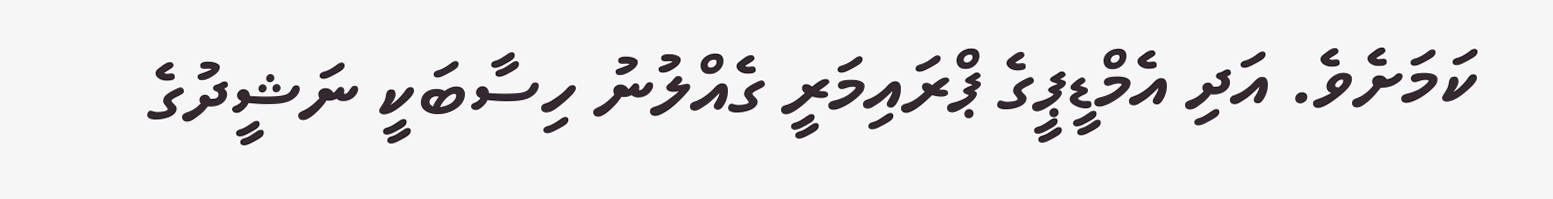ކަމަށެވެ. އަދި އެމްޑީޕީގެ ޕްރައިމަރީ ގެއްލުނު ހިސާބަކީ ނަޝީދުގެ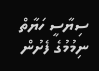ސިޔާސީ ހަޔާތް ނިމުމުގެ ފެށުން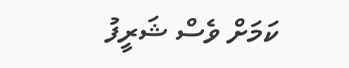ކަމަށް ވެސް ޝަރީފު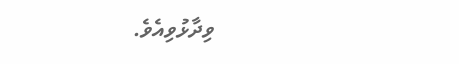ވިދާޅުވިއެވެ.